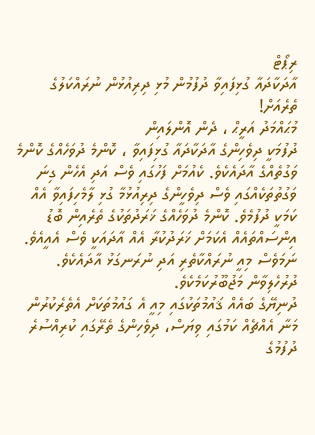ރިޕޯޓް
އާދަކާދައާ ގުޅިފައިވާ ދުފުމުން މުޅި ދިރިއުޅުން ނުރައްކަލުގެ ތެރެއަށް!
މުޙައްމަދު އަރީޙް ، ދެން އޮންލައިން
ދުފުމަކީ ދިވެހިންގެ އާދަކާދައާ ގުޅިފައިވާ ، ކޮންމެ ދުވަހެއްގެ ކޮންމެ ވަގުތެއްގެ އާދައެކެވެ. ކެއުމަށް ފަހުގައި ވެސް އަދި އެހެން ގިނަ ވަގުތުތަކެއްގައި ވެސް ދިވެހީންގެ ދިރިއުޅުމާ ގުޅި ލާމެހިފައިވާ އެއް ކަމަކީ ދުފުމެވެ. ކޮންމެ ދުވަހެއްގެ ޚަރަދުތަކުގެ ތެރެއިން ބޮޑު އިންސައްތައެއް އެކަމަށް ޚަރަދުކުރާ އެއް އާދައަކީ ވެސް އެއީއެވެ. ނަމަވެސް މިއީ ނުރައްކާތެރި އަދި ނުރަނގަޅު އާދައެކެވެ. ދުރުހެލިވާން މަޖުބޫރުކަމެކެވެ.
ދުނިޔޭގެ ބައެއް ޤައުމުތަކުގައި މިއީ އެ ގައުމުތަކަށް އެތެރެކުރުން މަނާ އެއްޗެއް ކަމުގައި ވިޔަސް، ދިވެހިންގެ ތެރޭގައި ކުރިއްސުރެ ދުފުމުގެ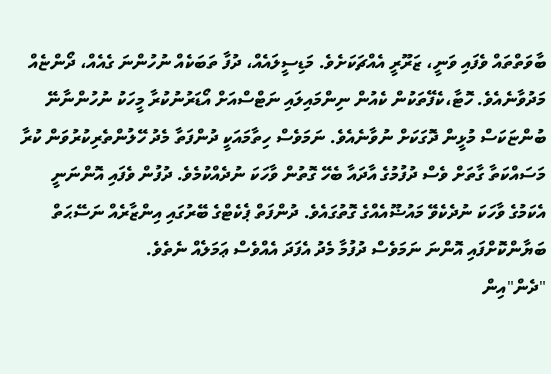ބާވަތްތައް ވެފައި ވަނީ، ޒަރޫރީ އެއްޗަކަށެވެ. މަޑިސީލައެއް، ދުފާ ތަބަކެއް ނުހުންނަ ގެއެއް، ދޯންޏެއް މަދުވާނެއެވެ. ހޮޓާ،ކެފޭތަކުން ކެއުން ނިންމައިލައި ނަޓްސްއަށް އޯޑަރުނުކުރާ މީހަކު ނުހުންނާނޭ ބުންޏަކަސް މުޅީން ދޮގަކަށް ނުވާނެއެވެ. ނަމަވެސް ހިތާމައަކީ ދުންފަތާ މެދު ހޭލުންތެރިކުރުވަން ކުރާ މަސައްކަތާ ގާތަށް ވެސް ދުފުމުގެ އާދައާ ބެހޭ ގޮތުން ވާހަކަ ނުދެއްކުމެވެ. ދުފުން ވެފައި އޮންނަނީ އެކަމުގެ ވާހަކަ ނުދެކެވޭ މައުޟޫއެއްގެ ގޮތުގައެވެ. ދުންފަތް ޕެކެޓްގެ ބޭރުގައި އިންޒާރެއް ނަސޭޙަތް ބަޔާންކޮށްފައި އޮންނަ ނަމަވެސް ދުފުމާ މެދު އެފަދަ އެއްވެސް ޢަމަލެއް ނެތެވެ.
"ދެން"އިން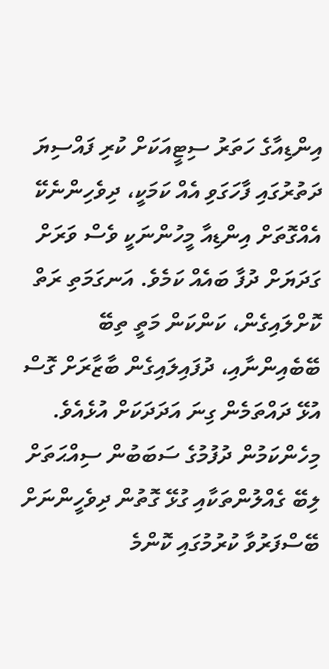އިންޑިއާގެ ހަތަރު ސިޓީއަކަށް ކުރި ފައްސިޔަ ދަތުރުގައި ފާހަގަވި އެއް ކަމަކީ، ދިވެހިންނެކޭ އެއްގޮތަށް އިންޑިއާ މީހުންނަކީ ވެސް ވަރަށް ގަދަޔަށް ދުފާ ބައެއް ކަމެވެ. އަނގަމަތި ރަތް ކޮށްލައިގެން، ކަންކަން މަތީ ތިބޭ ބޭބެއިންނާއި، ދުފައިލައިގެން ބާޒާރަށް ގޮސް އުޅޭ ދައްތަމެން ގިނަ އަދަދަކަށް އުޅެއެވެ. މިހެންކަމުން ދުފުމުގެ ސަބަބުން ސިއްޙަތަށް ލިބޭ ގެއްލުންތަކާއި ގުޅޭ ގޮތުން ދިވެހީންނަށް ބޭސްފަރުވާ ކުރުމުގައި ކޮންމެ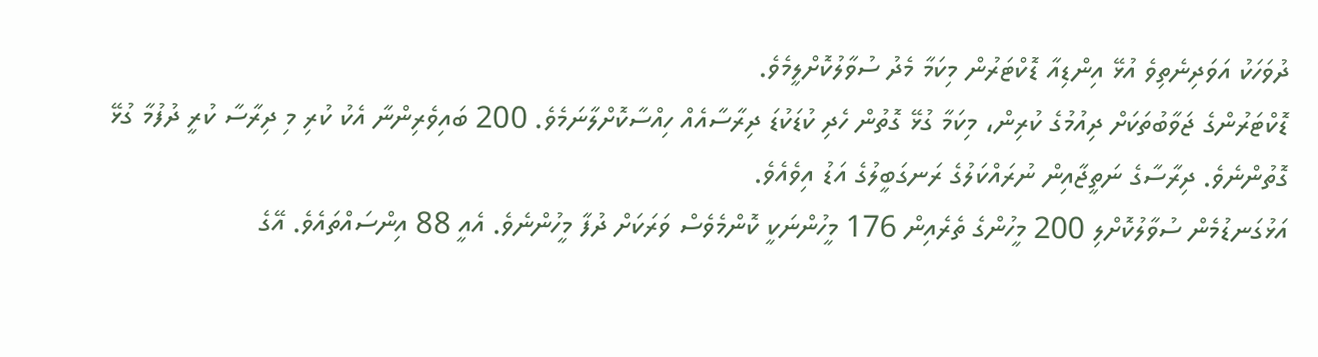ދުވަހަކު އަވަދިނެތިވެ އުޅޭ އިންޑިއާ ޑޮކްޓަރުން މިކަމާ މެދު ސުވާލުކޮށްލީމެވެ.
ޑޮކްޓަރުންގެ ޖަވާބުތަކަށް ދިއުމުގެ ކުރިން، މިކަމާ ގުޅޭ ގޮތުން ހެދި ކުޑަކުޑަ ދިރާސާއެއް ހިއްސާކޮށްލާނަމެވެ. 200 ބައިވެރިންނާ އެކު ކުރި މި ދިރާސާ ކުރީ ދުފުމާ ގުޅޭ ގޮތުންނެވެ. ދިރާސާގެ ނަތީޖާއިން ނުރައްކަލުގެ ރަނގަބީލުގެ އަޑު އިވެއެވެ.
އަޅުގަނޑުމެން ސުވާލުކޮށްލި 200 މީހުންގެ ތެރެއިން 176 މީހުންނަކީ ކޮންމެވެސް ވަރަކަށް ދުފާ މީހުންނެވެ. އެއީ 88 އިންސައްތައެވެ. އޭގެ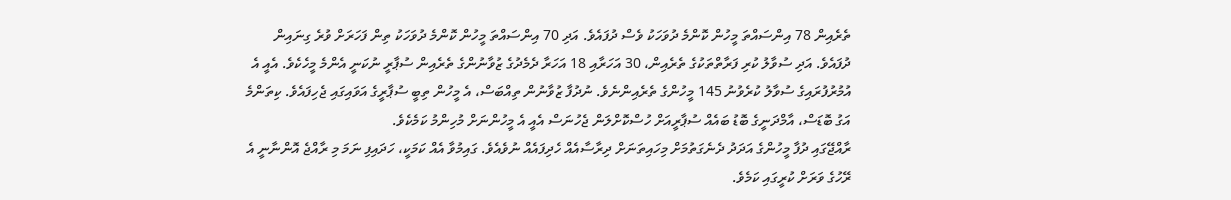ތެރެއިން 78 އިންސައްތަ މީހުން ކޮންމެ ދުވަހަކު ވެސް ދުފައެވެ. އަދި 70 އިންސައްތަ މީހުން ކޮންމެ ދުވަހަކު ތިން ފަހަރަށް ވުރެ ގިނައިން ދުފައެވެ. އަދި ސުވާލު ކުރި ފަރާތްތަކުގެ ތެރެއިން، 30 އަހަރާއި 18 އަހަރާ ދެމެދުގެ ޒުވާނުންގެ ތެރެއިން ސުޕާރީ ނުކަނީ އެންމެ މީހެކެވެ. އެއީ އެ އުމުރުފުރައިގެ ސުވާލު ކުރެވުނު 145 މީހުންގެ ތެރެއިންނެވެ. ނުދުފާ ޒުވާނުން ތިއްބަސް، އެ މީހުން ތިބީ ސުޕާރީގެ އަވައިގައި ޖެހިފައެވެ. ކިތަންމެ އަގު ބޮޑަސް، އާމްދަނީގެ ބޮޑު ބައެއް ސުޕާރީއަށް ހުސްކޮށްލަން ޖެހުނަސް އެއީ އެ މީހުންނަށް މުހިންމު ކަމެކެވެ.
ރާއްޖޭގައި ދުފާ މީހުންގެ އަދަދު ދެނެގަތުމަށް މިހައިތަނަށް ދިރާސާއެއް ހެދިފައެއް ނުވެއެވެ. ގައިމުވާ އެއް ކަމަކީ، ހަދައިފި ނަމަ މި ރާއްޖެ އޮންނާނީ އެ ރޭހުގެ ވަރަށް ކުރީގައި ކަމެވެ.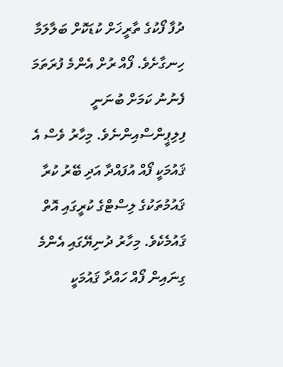ދުފާ ފޯކުގެ ތާރީޚަށް ކުޑަކޮށް ބަލާލަމާ ހިނގާށެވެ. ފޯއް ރުށް އެންމެ ފުރަތަމަ ފެނުނު ކަމަށް ބުނަނީ ފިލިޕީންސްއިންނެވެ. މިހާރު ވެސް އެ ޤައުމަކީ ފޯއް އުފައްދާ އަދި ބޭރު ކުރާ ޤައުމުތަކުގެ ލިސްޓްގެ ކުރީގައި އޮތް ޤައުމެކެވެ. މިހާރު ދުނިޔޭގައި އެންމެ ގިނައިން ފޯއް ހައްދާ ޤައުމަކީ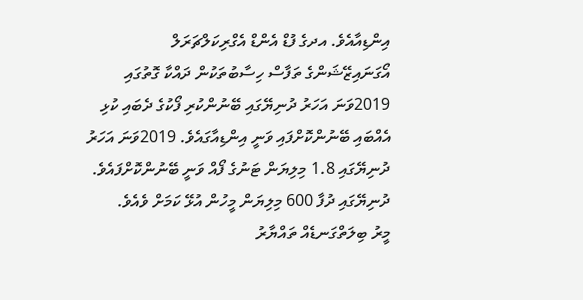އިންޑިއާއެވެ. އދގެ ފުޑް އެންޑް އެގްރިކަލްޗަރަލް އޯގަނައިޒޭޝަންގެ ތަފާސް ހިސާބުތަކުން ދައްކާ ގޮތުގައި 2019ވަނަ އަހަރު ދުނިޔޭގައި ބޭނުންކުރި ފޯކުގެ ދެބައި ކުޅި އެއްބައި ބޭނުންކޮށްފައި ވަނީ އިންޑިއާގައެވެ. 2019ވަނަ އަހަރު ދުނިޔޭގައި 1.8 މިލިޔަން ޓަނުގެ ފޯއް ވަނީ ބޭނުންކޮށްފައެވެ. ދުނިޔޭގައި ދުފާ 600 މިލިޔަން މީހުން އުޅޭ ކަމަށް ވެއެވެ.
މީރު ބިލަތްގަނޑެއް ތައްޔާރު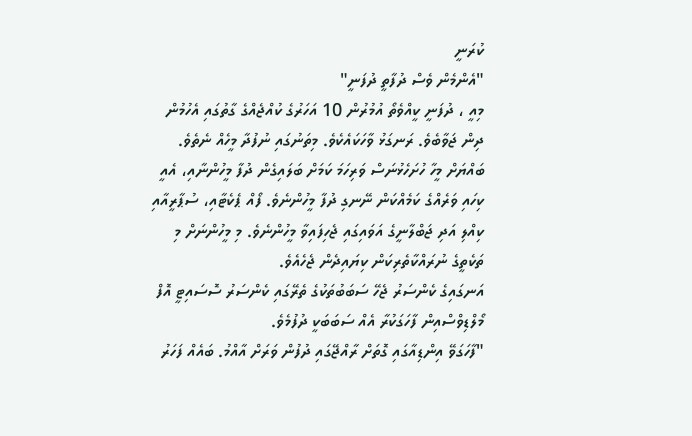ކުރަނީ
"އެންމެން ވެސް ދުފާތީ ދުފަނީ"
މިއީ ، ދުފަނީ ކީއްވެތޯ އުމުރުން 10 އަހަރުގެ ކުއްޖެއްގެ ގާތުގައި އެހުމުން ދިން ޖަވާބެވެ. ރަނގަޅު ވާހަކައެކެވެ. މިތަނުގައި ނުފުދާ މީހެއް ނެތެވެ. ބައްޔަށް މީހާ ހުށަހެޅުނަސް ވަރިހަމަ ކަމަށް ބަލައިގެން ދުފާ މީހުންނާއި، އެއީ ކިހައި ވަރެއްގެ ކަމެއްކަން ނޭނގި ދުފާ މީހުންނެވެ. ފޯއް ޕެކެޓާއި، ސުޕާރީއާއި ކިއްލި އަދި ޖަބްލާނީގެ އަވައިގައި ޖެހިފައިވާ މީހުންނެވެ. މި މީހުންނަށް މި ތަކެތީގެ ނުރައްކާތެރިކަން ކިޔައިދެން ޖެހެއެވެ.
އަނގައިގެ ކެންސަރު ޖެހޭ ސަބަބުތަކުގެ ތެރޭގައި ކެންސަރު ސޮސައިޓީ އޮފް މޯލްޑިވްސްއިން ފާހަގަކުރާ އެއް ސަބަބަކީ ދުފުމެވެ.
"ފާހަގަވޭ އިންޑިއާގައި ގޮތަށް ރާއްޖޭގައި ދުފުން ވަރަށް އާއްމު. ބައެއް ފަހަރު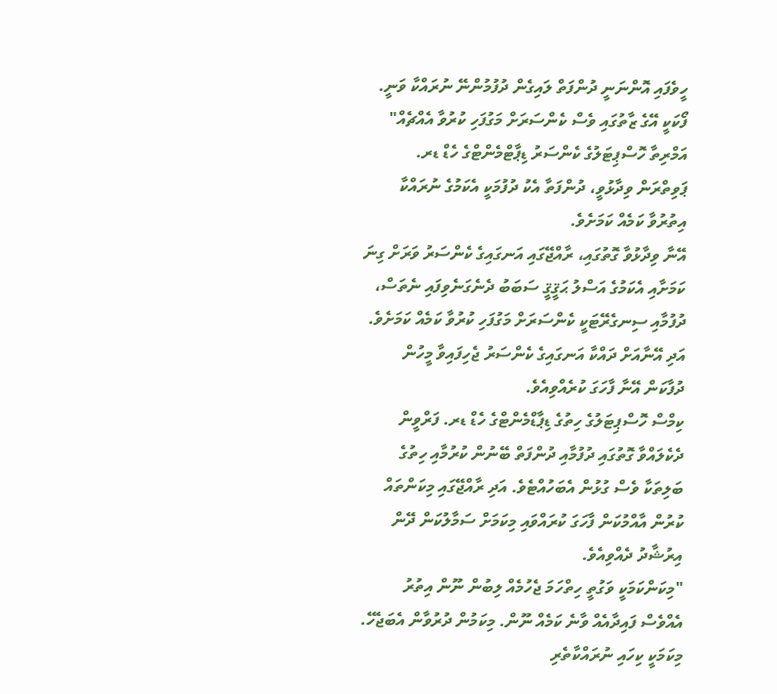ހީވެފައި އޮންނަނީ ދުންފަތް ލައިގެން ދުފުމުންނޭ ނުރައްކާ ވަނީ. ފޯކަކީ އޭގެ ޒާތުގައި ވެސް ކެންސަރަށް މަގުފަހި ކުރުވާ އެއްޗެއް" އަމްރިތާ ހޮސްޕިޓަލުގެ ކެންސަރު ޑިޕާޓްމެންޓްގެ ހެޑް ޑރ. ޕަވިތްރަން ވިދާޅުވީ، ދުންފަތާ އެކު ދުފުމަކީ އެކަމުގެ ނުރައްކާ އިތުރުވާ ކަމެއް ކަމަށެވެ.
އޭނާ ވިދާޅުވާ ގޮތުގައި، ރާއްޖޭގައި އަނގައިގެ ކެންސަރު ވަރަށް ގިނަ ކަމަށާއި އެކަމުގެ އަސްލު ޙަޤީޤީ ސަބަބު ދެނެގަނެވިފައި ނެތަސް، ދުފުމާއި ސިނގެރޭޓަކީ ކެންސަރަށް މަގުފަހި ކުރުވާ ކަމެއް ކަމަށެވެ. އަދި އޭނާއަށް ދައްކާ އަނގައިގެ ކެންސަރު ޖެހިފައިވާ މީހުން ދުފާކަން އޭނާ ފާހަގަ ކުރެއްވިއެވެ.
ކިމްސް ހޮސްޕިޓަލުގެ ހިތުގެ ޑިޕާޑްމެންޓްގެ ހެޑް ޑރ. ފަރްވީން ދެކެލައްވާ ގޮތުގައި ދުފުމާއި ދުންފަތް ބޭނުން ކުރުމާއި ހިތުގެ ބަލިތަކާ ވެސް ގުޅުން އެބަހުއްޓެވެ. އަދި ރާއްޖޭގައި މިކަންތައް ކުރުން އާއްމުކަން ފާހަގަ ކުރައްވައި މިކަމަށް ސަމާލުކަން ދޭން އިރުޝާދު ދެއްވިއެވެ.
"މިކަންކަމަކީ ވަގުތީ ހިތްހަމަ ޖެހުމެއް ލިބުން ނޫން އިތުރު އެއްވެސް ފައިދާއެއް ވާނެ ކަމެއް ނޫން. މިކަމުން ދުރުވާން އެބަޖެހޭ. މިކަމަކީ ކިހައި ނުރައްކާތެރި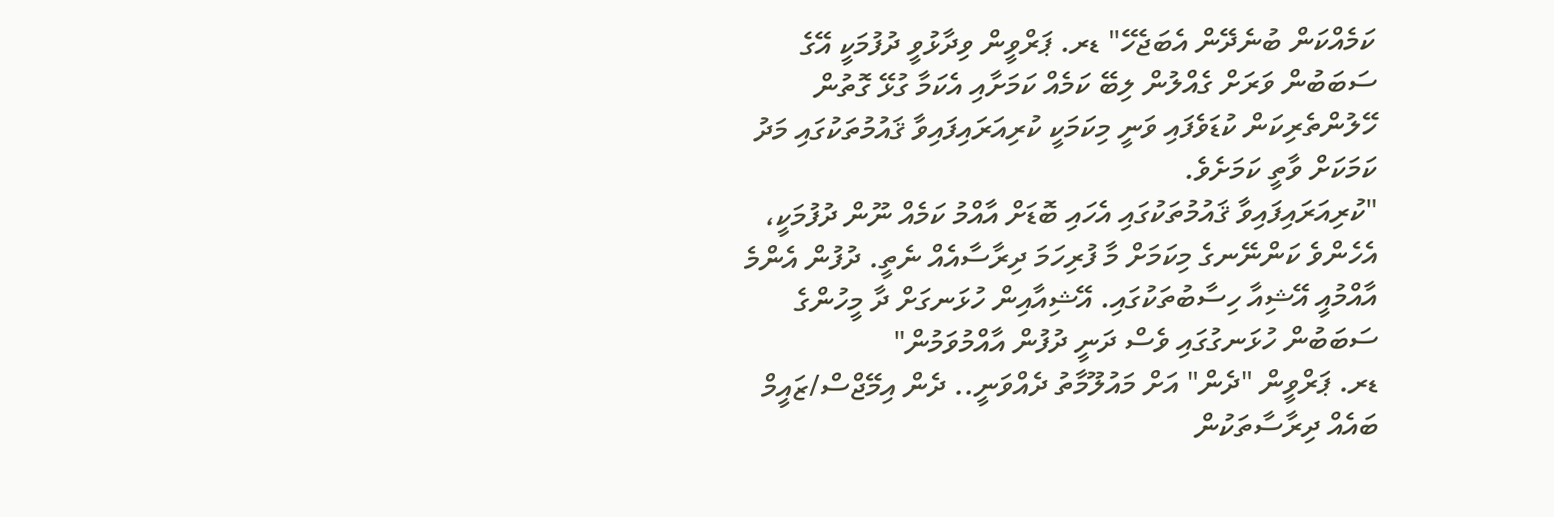ކަމެއްކަން ބުނެދޭން އެބަޖެހޭ" ޑރ. ޕަރްވީން ވިދާޅުވީ ދުފުމަކީ އޭގެ ސަބަބުން ވަރަށް ގެއްލުން ލިބޭ ކަމެއް ކަމަށާއި އެކަމާ ގުޅޭ ގޮތުން ހޭލުންތެރިކަން ކުޑަވެފައި ވަނީ މިކަމަކީ ކުރިއަރައިފައިވާ ޤައުމުތަކުގައި މަދު ކަމަކަށް ވާތީ ކަމަށެވެ.
"ކުރިއަރައިފައިވާ ޤައުމުތަކުގައި އެހައި ބޮޑަށް އާއްމު ކަމެއް ނޫން ދުފުމަކީ، އެހެންވެ ކަންނޭނގެ މިކަމަށް މާ ފުރިހަމަ ދިރާސާއެއް ނެތީ. ދުފުން އެންމެ އާއްމުއީ އޭޝިއާ ހިސާބުތަކުގައި. އޭޝިއާއިން ހުޅަނގަށް ދާ މީހުންގެ ސަބަބުން ހުޅަނގުގައި ވެސް ދަނީ ދުފުން އާއްމުވަމުން"
ޑރ. ޕަރްވީން "ދެން" އަށް މައުލޫމާތު ދެއްވަނީ.. ދެން އިމޭޖްސް/ޒައީމް
ބައެއް ދިރާސާތަކުން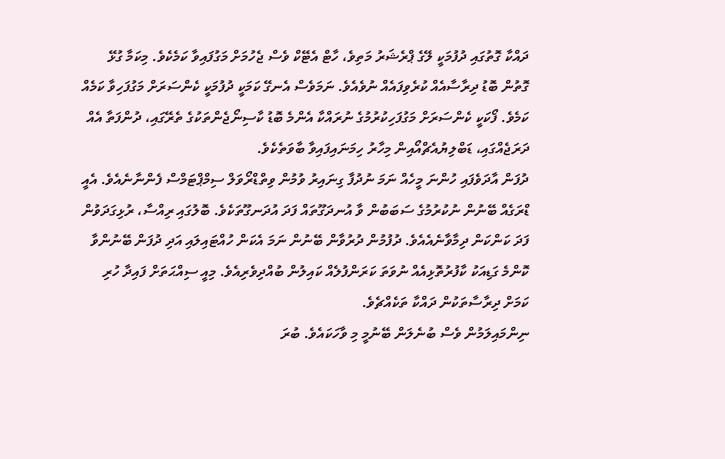ދައްކާ ގޮތުގައި ދުފުމަކީ ލޭގެ ޕްރެޝަރު މަތިވެ، ހާޓް އެޓޭކް ވެސް ޖެހުމަށް މަގުފައިވާ ކަމެކެވެ. މިކަމާ ގުޅޭ ގޮތުން ބޮޑު ދިރާސާއެއް ކުރެވިފައެއް ނުވެއެވެ. ނަމަވެސް އެނގޭ ކަމަކީ ދުފުމަކީ ކެންސަރަށް މަގުފަހިވާ ކަމެއް ކަމެވެ. ފޯކަކީ ކެންސަރަށް މަގުފަހިކުރުމުގެ ނުރައްކާ އެންމެ ބޮޑު ކާސިނޯޖެންތަކުގެ ތެރޭގައި، ދުންފަތާ އެއް ދަރަޖެއްގައި، ޑަބްލިޔުއެޗްއޯއިން މިހާރު ހިމަނައިފައިވާ ބާވަތެކެވެ.
ދުފަން އާދަވެފައި ހުންނަ މީހެއް ނަމަ ނުދުފާ ގިނައިރު ވުމުން ވިތްޑްރޯވަލް ސިމްޕްޓަމްސް ފެންނާނެއެވެ. އެއީ ޑްރަގެއް ބޭނުން ނުކުރުމުގެ ސަބަބުން ވާ އުނދަގޫތައް ފަދަ އުދަނގޫތަކެވެ. ބޮލުގައި ރިއްސާ، ރުޅިގަދަވުން ފަދަ ކަންކަން ދިމާވާނެއެއެވެ. ދުފުމުން ދުރުވާން ބޭނުން ނަމަ އެކަން ހުއްޓައިލައި އަދި ދުފަން ބޭނުންވާ ކޮންމެ ގަޑިއަކު ކާފުރުތޮޅިއެއް ނުވަތަ ކަރަންފުލެއް ކައިލުން ބުއްދިވެރިއެވެ. މިއީ ސިއްޙަތަށް ފައިދާ ހުރި ކަމަށް ދިރާސާތަކުން ދައްކާ ތަކެއްޗެވެ.
ނިންމައިލަމުން ވެސް ބުނެލަން ބޭނުމީ މި ވާހަކައެވެ. ބުރަ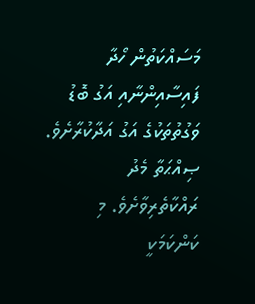މަސައްކަތުން ހޯދާ ފައިސާއިންނާއި އަގު ބޮޑު ވަގުތުތަކުގެ އަގު އަދާކުރާށެވެ. ޞިއްޙަތާ މެދު ރައްކާތެރިވާށެވެ. މި ކަންކަމަކީ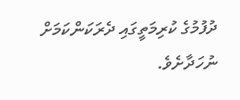ދުފުމުގެ ކުރިމަތީގައި ދެރަކަންކަމަށް ނުހަދާށެވެ.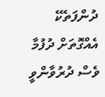ދުންފަތެކޭ އެއްގޮތަށް ދުފުމާ ވެސް ދުރުވާންވީ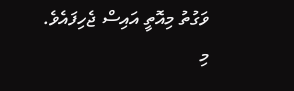ވަގުތު މިއޮތީ އައިސް ޖެހިފައެވެ.
މި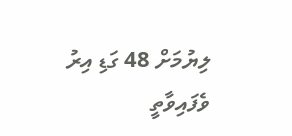ލިޔުމަށް 48 ގަޑި އިރު ވެފައިވާތީ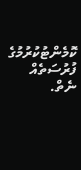ކޮމެންޓުކުރުމުގެ ފުރުސަތެއް ނެތް.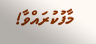މާފުކުރައްވާ!